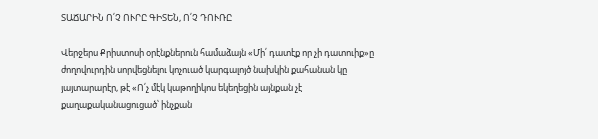ՏԱՃԱՐԻՆ Ո՛Չ ՈՒՐԸ ԳԻՏԵՆ, Ո՛Չ ԴՈՒՌԸ

Վերջերս Քրիստոսի օրէնքներուն համաձայն «Մի՛ դատէք որ չի դատուիք»ը ժողովուրդին սորվեցնելու կոչուած կարգալոյծ նախկին քահանան կը յայտարարէր, թէ «Ո՛չ մէկ կաթողիկոս եկեղեցին այնքան չէ քաղաքականացուցած՝ ինչքան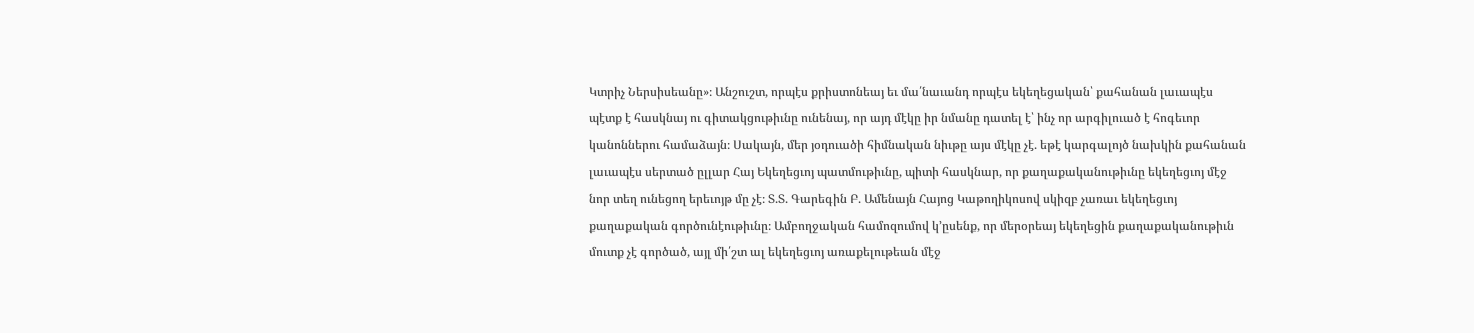Կտրիչ Ներսիսեանը»։ Անշուշտ, որպէս քրիստոնեայ եւ մա՛նաւանդ որպէս եկեղեցական՝ քահանան լաւապէս պէտք է հասկնայ ու գիտակցութիւնը ունենայ, որ այդ մէկը իր նմանը դատել է՝ ինչ որ արգիլուած է հոգեւոր կանոններու համաձայն։ Սակայն, մեր յօդուածի հիմնական նիւթը այս մէկը չէ. եթէ կարգալոյծ նախկին քահանան լաւապէս սերտած ըլլար Հայ Եկեղեցւոյ պատմութիւնը, պիտի հասկնար, որ քաղաքականութիւնը եկեղեցւոյ մէջ նոր տեղ ունեցող երեւոյթ մը չէ։ Տ.Տ. Գարեգին Բ. Ամենայն Հայոց Կաթողիկոսով սկիզբ չառաւ եկեղեցւոյ քաղաքական գործունէութիւնը։ Ամբողջական համոզումով կ՚ըսենք, որ մերօրեայ եկեղեցին քաղաքականութիւն մուտք չէ գործած, այլ մի՛շտ ալ եկեղեցւոյ առաքելութեան մէջ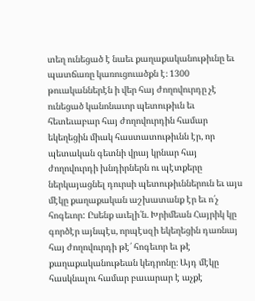տեղ ունեցած է նաեւ քաղաքականութիւնը եւ պատճառը կառուցուածքն է։ 1300 թուականներէն ի վեր հայ ժողովուրդը չէ ունեցած կանոնաւոր պետութիւն եւ հետեւաբար հայ ժողովուրդին համար եկեղեցին միակ հաստատութիւնն էր, որ պետական գետնի վրայ կրնար հայ ժողովուրդի խնդիրներն ու պէտքերը ներկայացնել դուրսի պետութիւններուն եւ այս մէկը քաղաքական աշխատանք էր եւ ո՛չ հոգեւոր: Ըսենք աւելի՛ն. Խրիմեան Հայրիկ կը գործէր այնպէս, որպէսզի եկեղեցին դառնայ հայ ժողովուրդի թէ՛ հոգեւոր եւ թէ քաղաքականութեան կեդրոնը։ Այդ մէկը հասկնալու համար բաւարար է աչքէ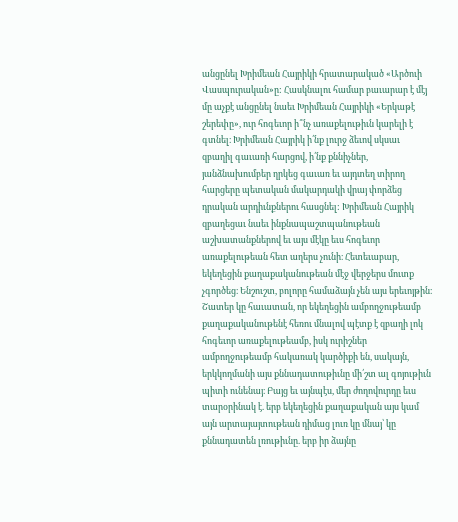անցընել Խրիմեան Հայրիկի հրատարակած «Արծուի Վասպուրական»ը: Հասկնալու համար բաւարար է մէյ մը աչքէ անցընել նաեւ Խրիմեան Հայրիկի «Երկաթէ շերեփը», ուր հոգեւոր ի՞նչ առաքելութիւն կարելի է գտնել։ Խրիմեան Հայրիկ ի՛նք լուրջ ձեւով սկսաւ զբաղիլ գաւառի հարցով, ի՛նք քննիչներ, յանձնախումբեր ղրկեց գաւառ եւ այդտեղ տիրող հարցերը պետական մակարդակի վրայ փորձեց դրական արդիւնքներու հասցնել: Խրիմեան Հայրիկ զբաղեցաւ նաեւ ինքնապաշտպանութեան աշխատանքներով եւ այս մէկը եւս հոգեւոր առաքելութեան հետ աղերս չունի։ Հետեւաբար, եկեղեցին քաղաքականութեան մէջ վերջերս մուտք չգործեց։ Ենշուշտ, բոլորը համաձայն չեն այս երեւոյթին։ Շատեր կը հաւատան, որ եկեղեցին ամբողջութեամբ քաղաքականութենէ հեռու մնալով պէտք է զբաղի լոկ հոգեւոր առաքելութեամբ, իսկ ուրիշներ ամբողջութեամբ հակառակ կարծիքի են, սակայն, երկկողմանի այս քննադատութիւնը մի՛շտ ալ գոյութիւն պիտի ունենայ։ Բայց եւ այնպէս, մեր ժողովուրդը եւս տարօրինակ է. երբ եկեղեցին քաղաքական այս կամ այն արտայայտութեան դիմաց լուռ կը մնայ՝ կը քննադատեն լռութիւնը. երբ իր ձայնը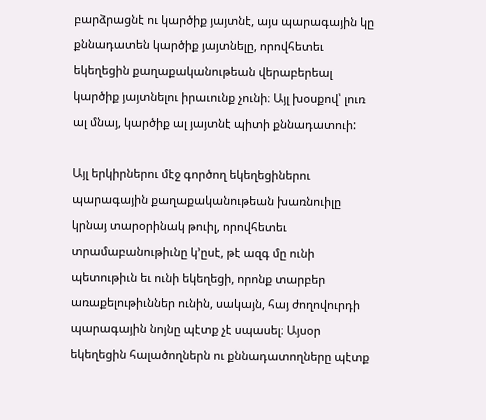բարձրացնէ ու կարծիք յայտնէ, այս պարագային կը քննադատեն կարծիք յայտնելը, որովհետեւ եկեղեցին քաղաքականութեան վերաբերեալ կարծիք յայտնելու իրաւունք չունի։ Այլ խօսքով՝ լուռ ալ մնայ, կարծիք ալ յայտնէ պիտի քննադատուի:

Այլ երկիրներու մէջ գործող եկեղեցիներու պարագային քաղաքականութեան խառնուիլը կրնայ տարօրինակ թուիլ, որովհետեւ տրամաբանութիւնը կ՚ըսէ, թէ ազգ մը ունի պետութիւն եւ ունի եկեղեցի, որոնք տարբեր առաքելութիւններ ունին, սակայն, հայ ժողովուրդի պարագային նոյնը պէտք չէ սպասել։ Այսօր եկեղեցին հալածողներն ու քննադատողները պէտք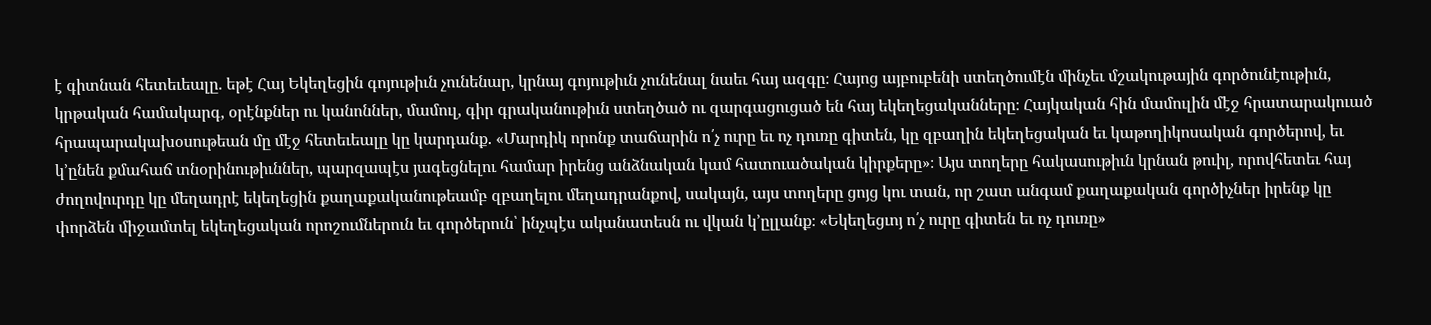է գիտնան հետեւեալը. եթէ Հայ Եկեղեցին գոյութիւն չունենար, կրնայ գոյութիւն չունենալ նաեւ հայ ազգը։ Հայոց այբուբենի ստեղծումէն մինչեւ մշակութային գործունէութիւն, կրթական համակարգ, օրէնքներ ու կանոններ, մամուլ, գիր գրականութիւն ստեղծած ու զարգացուցած են հայ եկեղեցականները։ Հայկական հին մամուլին մէջ հրատարակուած հրապարակախօսութեան մը մէջ հետեւեալը կը կարդանք. «Մարդիկ որոնք տաճարին ո՛չ ուրը եւ ոչ դուռը գիտեն, կը զբաղին եկեղեցական եւ կաթողիկոսական գործերով, եւ կ՚ընեն քմահաճ տնօրինութիւններ, պարզապէս յագեցնելու համար իրենց անձնական կամ հատուածական կիրքերը»։ Այս տողերը հակասութիւն կրնան թուիլ, որովհետեւ հայ ժողովուրդը կը մեղադրէ եկեղեցին քաղաքականութեամբ զբաղելու մեղադրանքով, սակայն, այս տողերը ցոյց կու տան, որ շատ անգամ քաղաքական գործիչներ իրենք կը փորձեն միջամտել եկեղեցական որոշումներուն եւ գործերուն՝ ինչպէս ականատեսն ու վկան կ՚ըլլանք։ «Եկեղեցւոյ ո՛չ ուրը գիտեն եւ ոչ դուռը»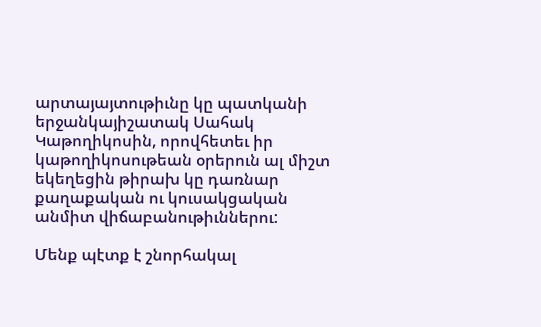արտայայտութիւնը կը պատկանի երջանկայիշատակ Սահակ Կաթողիկոսին, որովհետեւ իր կաթողիկոսութեան օրերուն ալ միշտ եկեղեցին թիրախ կը դառնար քաղաքական ու կուսակցական անմիտ վիճաբանութիւններու:

Մենք պէտք է շնորհակալ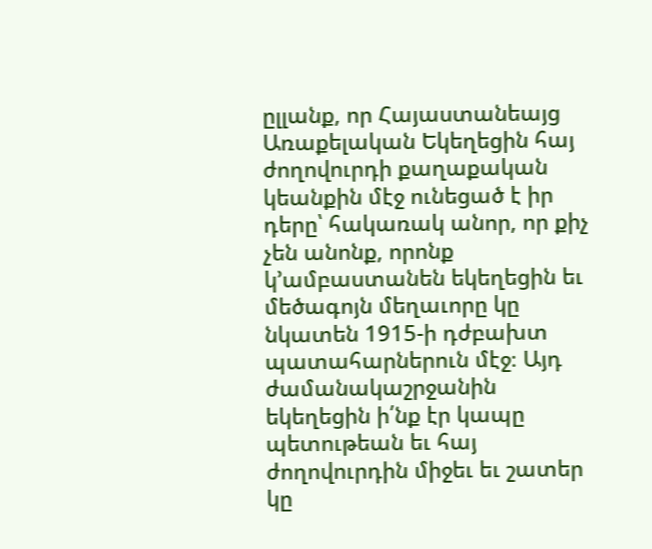ըլլանք, որ Հայաստանեայց Առաքելական Եկեղեցին հայ ժողովուրդի քաղաքական կեանքին մէջ ունեցած է իր դերը՝ հակառակ անոր, որ քիչ չեն անոնք, որոնք կ՚ամբաստանեն եկեղեցին եւ մեծագոյն մեղաւորը կը նկատեն 1915-ի դժբախտ պատահարներուն մէջ։ Այդ ժամանակաշրջանին եկեղեցին ի՛նք էր կապը պետութեան եւ հայ ժողովուրդին միջեւ եւ շատեր կը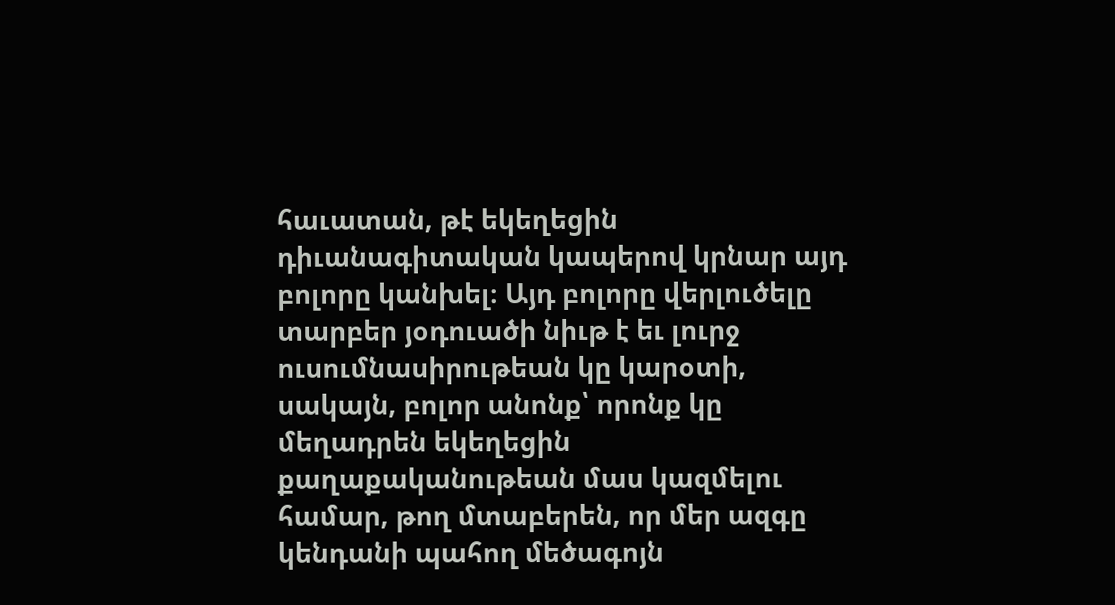հաւատան, թէ եկեղեցին դիւանագիտական կապերով կրնար այդ բոլորը կանխել։ Այդ բոլորը վերլուծելը տարբեր յօդուածի նիւթ է եւ լուրջ ուսումնասիրութեան կը կարօտի, սակայն, բոլոր անոնք՝ որոնք կը մեղադրեն եկեղեցին քաղաքականութեան մաս կազմելու համար, թող մտաբերեն, որ մեր ազգը կենդանի պահող մեծագոյն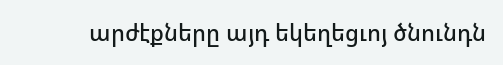արժէքները այդ եկեղեցւոյ ծնունդն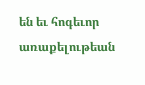են եւ հոգեւոր առաքելութեան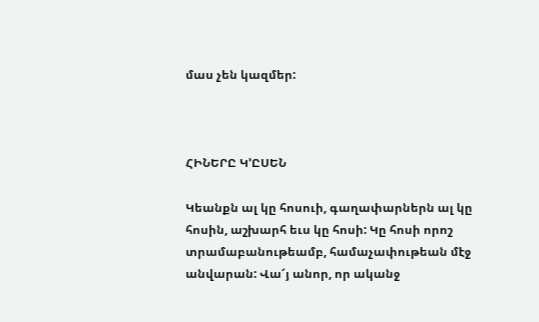մաս չեն կազմեր:



ՀԻՆԵՐԸ Կ՚ԸՍԵՆ

Կեանքն ալ կը հոսուի, գաղափարներն ալ կը հոսին, աշխարհ եւս կը հոսի: Կը հոսի որոշ տրամաբանութեամբ, համաչափութեան մէջ անվարան: Վա՜յ անոր, որ ականջ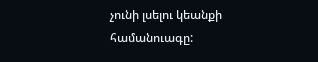չունի լսելու կեանքի համանուագը: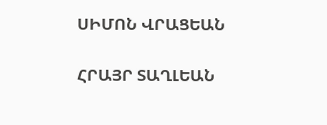ՍԻՄՈՆ ՎՐԱՑԵԱՆ

ՀՐԱՅՐ ՏԱՂԼԵԱՆ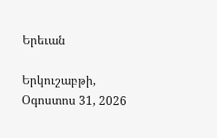Երեւան

Երկուշաբթի, Օգոստոս 31, 2026